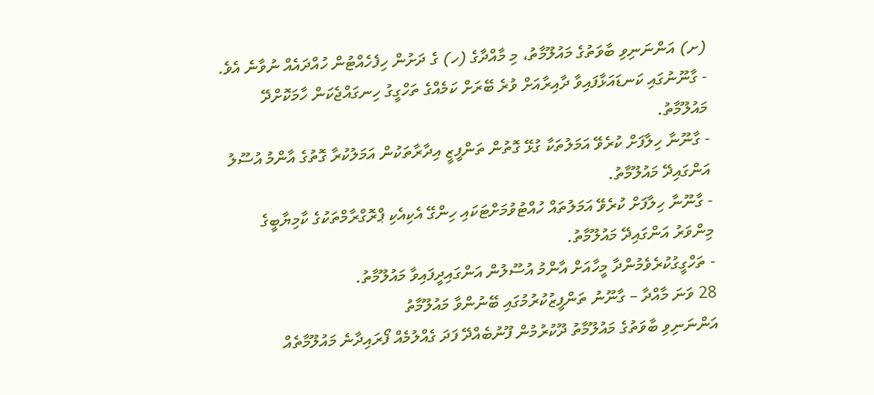(ށ) އަންނަނިވި ބާވަތުގެ މައުލޫމާތު، މި މާއްދާގެ (ހ) ގެ ދަށުން ހިފެހެއްޓުން ހުއްދައެއް ނުވާނެ އެވެ.
- ގާނޫނުގައި ކަނޑައަޅާފައިވާ ދާއިރާއަށް ވުރެ ބޭރަށް ކަމެއްގެ ތަހްގީގު ހިނގައްޖެކަން ހާމަކޮށްދޭ މައުލޫމާތު.
- ގާނޫނާ ހިލާފަށް ކުރެވޭ އަމަލުތަކާ ގުޅޭ ގޮތުން ތަންފީޒީ އިދާރާތަކުން އަމަލުކުރާ ގޮތުގެ އާންމު އުސޫލު އަންގައިދޭ މައުލޫމާތު.
- ގާނޫނާ ހިލާފަށް ކުރެވޭ އަމަލުތައް ހުއްޓުވުމަށްޓަކައި ހިންގޭ އެކިއެކި ޕްރޮގްރާމްތަކުގެ ކާމިޔާބީގެ މިންވަރު އަންގައިދޭ މައުލޫމާތު.
- ތަހްގީގުކުރެވެމުންދާ މީހާއަށް އާންމު އުސޫލުން އަންގައިދީފައިވާ މައުލޫމާތު.
28 ވަނަ މާއްދާ – ގާނޫނު ތަންފީޒުކުރުމުގައި ބޭނުންވާ މައުލޫމާތު
އަންނަނިވި ބާވަތުގެ މައުލޫމާތު ދޫކުރުމުން ފޫނުބެއްދޭ ފަދަ ގެއްލުމެއް ފޯރައިދާނެ މައުލޫމާތެއް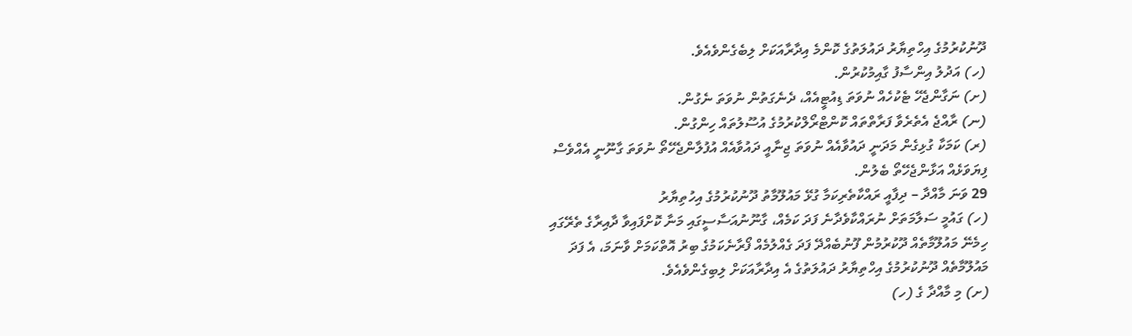ދޫނުކުރުމުގެ އިހްތިޔާރު ދައުލަތުގެ ކޮންމެ އިދާރާއަކަށް ލިބެގެންވެއެވެ.
(ހ) އަދުލު އިންސާފު ގާއިމުކުރުން.
(ށ) ނަގާންޖެހޭ ޓެކުހެއް ނުވަތަ ޑިއުޓީއެއް، ދެނެގަތުން ނުވަތަ ނެގުން.
(ނ) ރާއްޖެ އެތެރެވާ ފަރާތްތައް ކޮންޓްރޯލްކުރުމުގެ އުސޫލުތައް ހިންގުން.
(ރ) ކަމަކާ ގުޅިގެން މަދަނީ ދައުވާއެއް ނުވަތަ ޖިނާއީ ދައުވާއެއް އުފުލާންޖެހޭތޯ ނުވަތަ ގާނޫނީ އެއްވެސް ފިޔަވަޅެއް އަޅާންޖެހޭތޯ ބެލުން.
29 ވަނަ މާއްދާ – ދިފާއީ ރައްކާތެރިކަމާ ގުޅޭ މައުލޫމާތު ދޫނުކުރުމުގެ އިހުތިޔާރު
(ހ) ގައުމީ ސަލާމަތަށް ނުރައްކާވެދާނެ ފަދަ ކަމެއް، ގާނޫނުއަސާސީގައި މަނާ ކޮށްފައިވާ ދާއިރާގެ ތެރޭގައި ހިމެނޭ މައުލޫމާތެއް ދޫކުރުމުން ފޫނުބެއްދޭ ފަދަ ގެއްލުމެއް ފޯރާނެކަމުގެ ބިރު އޮތްކަމަށް ވާނަމަ، އެ ފަދަ މައުލޫމާތެއް ދޫނުކުރުމުގެ އިހްތިޔާރު ދައުލަތުގެ އެ އިދާރާއަކަށް ލިބިގެންވެއެވެ.
(ށ) މި މާއްދާ ގެ (ހ)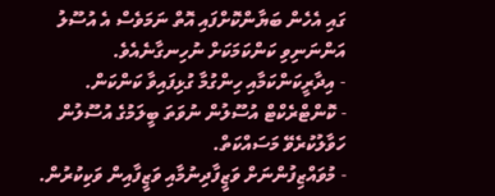ގައި އެހެން ބަޔާންކޮށްފައި އޮތް ނަމަވެސް އެ އުސޫލު އަންނަނިވި ކަންކަމަކަށް ނުހިނގާނެއެވެ.
- އިދާރީކަންކަމާއި ހިންގުމާ ގުޅިފައިވާ ކަންކަން.
- ކޮންޓްރެކްޓް އުސޫލުން ނުވަތަ ބީލަމުގެ އުސޫލުން ހަވާލުކުރެވޭ މަސައްކަތް.
- މުވައްޒިފުންނަށް ވަޒީފާދިނުމާއި ވަޒީފާއިން ވަކިކުރުން.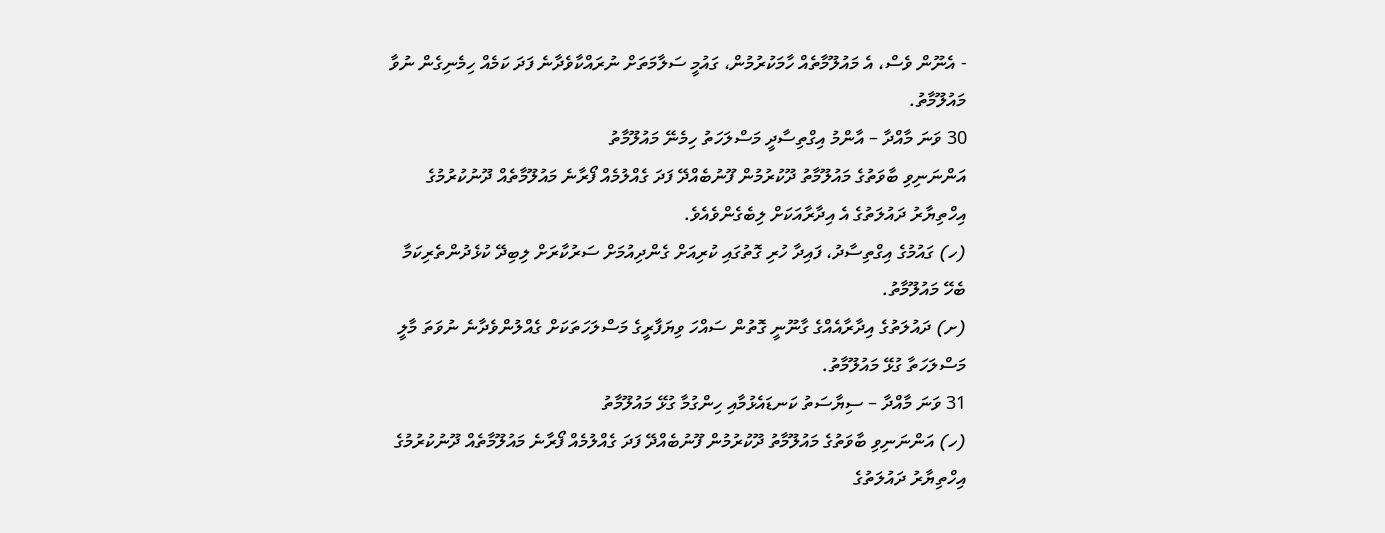- އެނޫން ވެސް، އެ މައުލޫމާތެއް ހާމަކުރުމުން، ގައުމީ ސަލާމަތަށް ނުރައްކާވެދާނެ ފަދަ ކަމެއް ހިމެނިގެން ނުވާ މައުލޫމާތު.
30 ވަނަ މާއްދާ – އާންމު އިގްތިސާދީ މަސްލަހަތު ހިމެނޭ މައުލޫމާތު
އަންނަނިވި ބާވަތުގެ މައުލޫމާތު ދޫކުރުމުން ފޫނުބެއްދޭ ފަދަ ގެއްލުމެއް ފޯރާނެ މައުލޫމާތެއް ދޫނުކުރުމުގެ އިހްތިޔާރު ދައުލަތުގެ އެ އިދާރާއަކަށް ލިބެގެންވެއެވެ.
(ހ) ގައުމުގެ އިގްތިސާދު، ފައިދާ ހުރި ގޮތުގައި ކުރިއަށް ގެންދިއުމަށް ސަރުކާރަށް ލިބިދޭ ކުޅެދުންތެރިކަމާ ބެހޭ މައުލޫމާތު.
(ށ) ދައުލަތުގެ އިދާރާއެއްގެ ގާނޫނީ ގޮތުން ސައްހަ ވިޔަފާރީގެ މަސްލަހަތަކަށް ގެއްލުންވެދާނެ ނުވަތަ މާލީ މަސްލަހަތާ ގުޅޭ މައުލޫމާތު.
31 ވަނަ މާއްދާ – ސިޔާސަތު ކަނޑައެޅުމާއި ހިންގުމާ ގުޅޭ މައުލޫމާތު
(ހ) އަންނަނިވި ބާވަތުގެ މައުލޫމާތު ދޫކުރުމުން ފޫނުބެއްދޭ ފަދަ ގެއްލުމެއް ފޯރާނެ މައުލޫމާތެއް ދޫނުކުރުމުގެ އިހްތިޔާރު ދައުލަތުގެ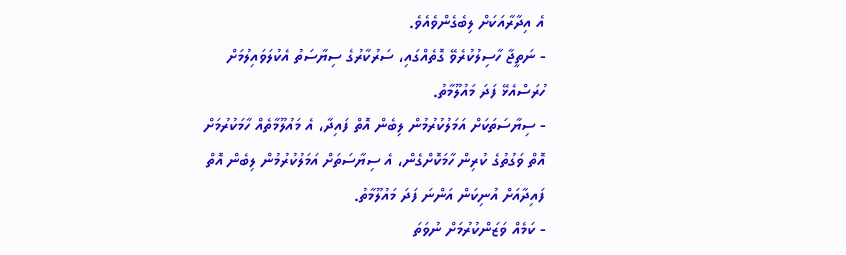އެ އިދާރާއަކަށް ލިބެގެންވެއެވެ.
- ނަތީޖާ ހާސިލުކުރެވޭ ގޮތެއްގައި، ސަރުކާރުގެ ސިޔާސަތު އެކުލަވައިލުމަށް ހުރަސްއެޅޭ ފަދަ މައުލޫމާތު.
- ސިޔާސަތަކަށް އަމަލުކުރުމުން ލިބެން އޮތް ފައިދާ، އެ މައުލޫމާތެއް ހާމަކުރުމަށް އޮތް ވަގުތުގެ ކުރިން ހާމަކޮށްގެން، އެ ސިޔާސަތަށް އަމަލުކުރުމުން ލިބެން އޮތް ފައިދާއަށް އުނިކަން އަންނަ ފަދަ މައުލޫމާތު.
- ކަމެއް ވަޒަންކުރުމަށް ނުވަތަ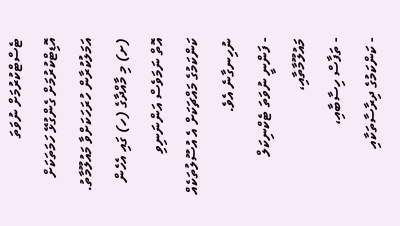ޓެސްޓްކުރުމަށް ނުވަތަ އޮޑިޓްކުރުމަށް ގެންގުޅޭ ހަމަތަކަށް އަމަލުކުރާން ހުރަހަކަށްވާ މައުލޫމާތު.
(ށ) މި މާއްދާގެ (ހ) ގައި އެހެން އޮތް ނަމަވެސް އަންނަނިވި ކަންކަމުގެ މައްޗަކަށް އެ އުސޫލުތަކެއް ނުހިނގާނެ އެވެ.
- ފަންނީ ނުވަތަ ޓެކްނިކަލް މައުލޫމާތާއި،
- ތަފާސް ހިސާބާއި،
- ކަންކަމުގެ ދިރާސާތަކާއި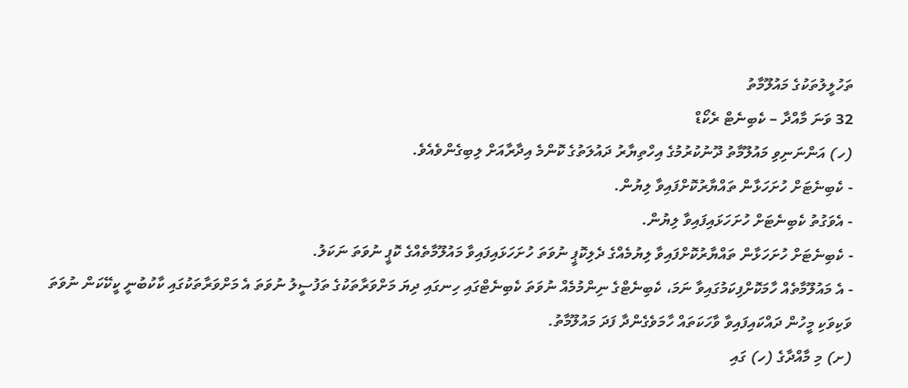ތަހުލީލުތަކުގެ މައުލޫމާތު
32 ވަނަ މާއްދާ – ކެބިނެޓް ރެކޯޑް
(ހ) އަންނަނިވި މައުލޫމާތު ދޫނުކުރުމުގެ އިހްތިޔާރު ދައުލަތުގެ ކޮންމެ އިދާރާއަށް ލިބިގެންވެއެވެ.
- ކެބިނެޓަށް ހުށަހަޅާން ތައްޔާރުކޮށްފައިވާ ލިޔުން.
- އެވަގުތު ކެބިނެޓަށް ހުށަހަޅައިފައިވާ ލިޔުން.
- ކެބިނެޓަށް ހުށަހަޅާން ތައްޔާރުކޮށްފައިވާ ލިޔުމެއްގެ ދެލިކޮޕީ ނުވަތަ ހުށަހަޅައިފައިވާ މައުލޫމާތެއްގެ ކޮޕީ ނުވަތަ ނަކަލު.
- އެ މައުލޫމާތެއް ހާމަކޮށްފިކަމުގައިވާ ނަމަ، ކެބިނެޓްގެ ނިންމުމެއް ނުވަތަ ކެބިނެޓްގައި ހިނގައި ދިޔަ މަށްވަރާތަކުގެ ތަފުސީލު ނުވަތަ އެ މަށްވަރާތަކުގައި ކާކުބުނީ ކީކޭކަން ނުވަތަ ވަކިވަކި މީހުން ދައްކައިފައިވާ ވާހަކަތައް ހާމަވެގެންދާ ފަދަ މައުލޫމާތު.
(ށ) މި މާއްދާގެ (ހ) ގައި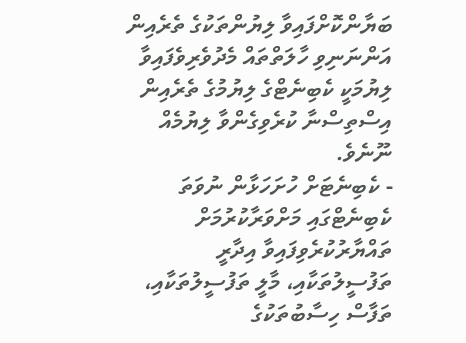ބަޔާންކޮށްފައިވާ ލިޔުންތަކުގެ ތެރެއިން އަންނަނިވި ހާލަތްތައް މެދުވެރިވެފައިވާ ލިޔުމަކީ ކެބިނެޓްގެ ލިޔުމުގެ ތެރެއިން އިސްތިސްނާ ކުރެވިގެންވާ ލިޔުމެއް ނޫނެވެ.
- ކެބިނެޓަށް ހުށަހަޅާން ނުވަތަ ކެބިނެޓްގައި މަށްވަރާކުރުމަށް ތައްޔާރުކުރެވިފައިވާ އިދާރީ ތަފުސީލުތަކާއި، މާލީ ތަފުސީލުތަކާއި، ތަފާސް ހިސާބުތަކުގެ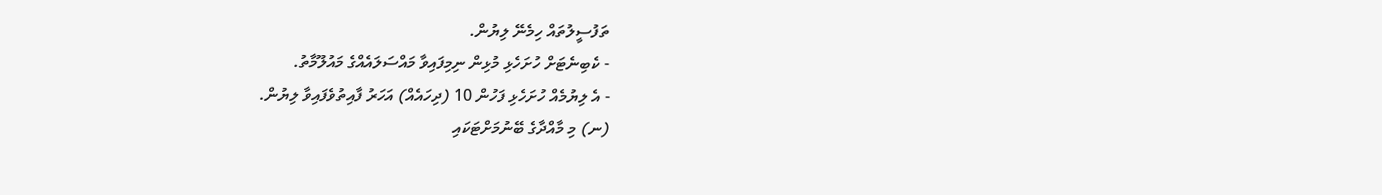ތަފުސީލުތައް ހިމެނޭ ލިޔުން.
- ކެބިނެޓަށް ހުށަހެޅި މުޅިން ނިމިފައިވާ މައްސަލައެއްގެ މައުލޫމާތު.
- އެ ލިޔުމެއް ހުށަހެޅި ފަހުން 10 (ދިހައެއް) އަހަރު ފާއިތުވެފައިވާ ލިޔުން.
(ނ) މި މާއްދާގެ ބޭނުމަށްޓަކައި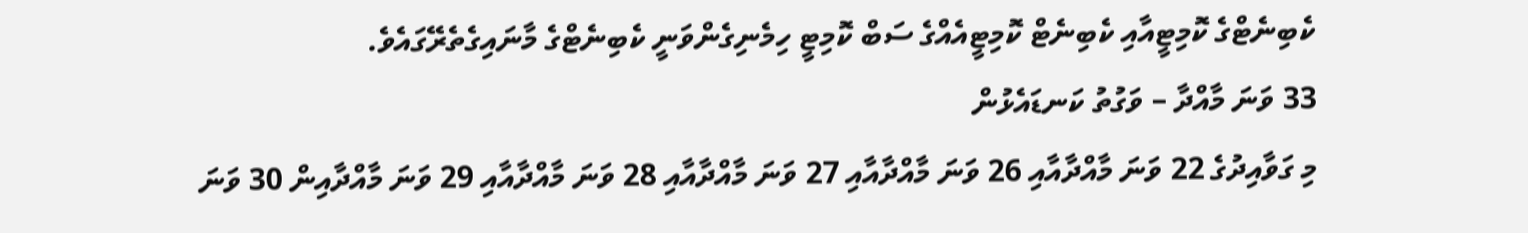ކެބިނެޓްގެ ކޮމިޓީއާއި ކެބިނެޓް ކޮމިޓީއެއްގެ ސަބް ކޮމިޓީ ހިމެނިގެންވަނީ ކެބިނެޓްގެ މާނައިގެތެރޭގައެވެ.
33 ވަނަ މާއްދާ – ވަގުތު ކަނޑައެޅުން
މި ގަވާއިދުގެ 22 ވަނަ މާއްދާއާއި 26 ވަނަ މާއްދާއާއި 27 ވަނަ މާއްދާއާއި 28 ވަނަ މާއްދާއާއި 29 ވަނަ މާއްދާއިން 30 ވަނަ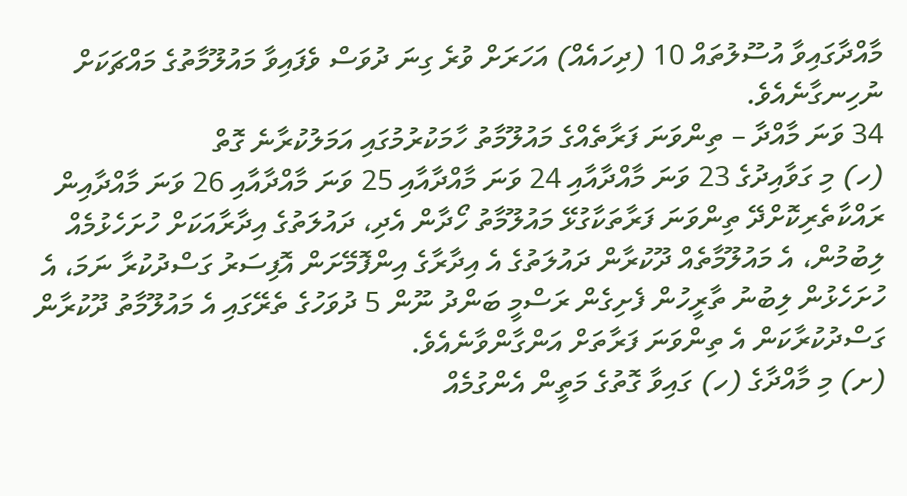މާއްދާގައިވާ އުސޫލުތައް 10 (ދިހައެއް) އަހަރަށް ވުރެ ގިނަ ދުވަސް ވެފައިވާ މައުލޫމާތުގެ މައްޗަކަށް ނުހިނގާނެއެވެ.
34 ވަނަ މާއްދާ – ތިންވަނަ ފަރާތެއްގެ މައުލޫމާތު ހާމަކުރުމުގައި އަމަލުކުރާނެ ގޮތް
(ހ) މި ގަވާއިދުގެ 23 ވަނަ މާއްދާއާއި 24 ވަނަ މާއްދާއާއި 25 ވަނަ މާއްދާއާއި 26 ވަނަ މާއްދާއިން ރައްކާތެރިކޮށްދޭ ތިންވަނަ ފަރާތަކާގުޅޭ މައުލޫމާތު ހޯދާން އެދި، ދައުލަތުގެ އިދާރާއަކަށް ހުށަހެޅުމެއް ލިބުމުން، އެ މައުލޫމާތެއް ދޫކުރާން ދައުލަތުގެ އެ އިދާރާގެ އިންފޮމޭށަން އޮފިސަރު ގަސްދުކުރާ ނަމަ، އެ ހުށަހެޅުން ލިބުނު ތާރީހުން ފެށިގެން ރަސްމީ ބަންދު ނޫން 5 ދުވަހުގެ ތެރޭގައި އެ މައުލޫމާތު ދޫކުރާން ގަސްދުކުރާކަން އެ ތިންވަނަ ފަރާތަށް އަންގާންވާނެއެވެ.
(ށ) މި މާއްދާގެ (ހ) ގައިވާ ގޮތުގެ މަތީން އެންގުމެއް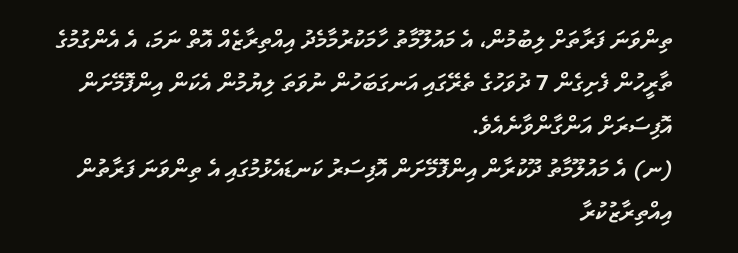ތިންވަނަ ފަރާތަށް ލިބުމުން، އެ މައުލޫމާތު ހާމަކުރުމާމެދު އިއްތިރާޒެއް އޮތް ނަމަ، އެ އެންގުމުގެ ތާރީހުން ފެށިގެން 7 ދުވަހުގެ ތެރޭގައި އަނގަބަހުން ނުވަތަ ލިޔުމުން އެކަން އިންފޮމޭށަން އޮފިސަރަށް އަންގާންވާނެއެވެ.
(ނ) އެ މައުލޫމާތު ދޫކުރާން އިންފޮމޭށަން އޮފިސަރު ކަނޑައެޅުމުގައި އެ ތިންވަނަ ފަރާތުން އިއްތިރާޒުކުރާ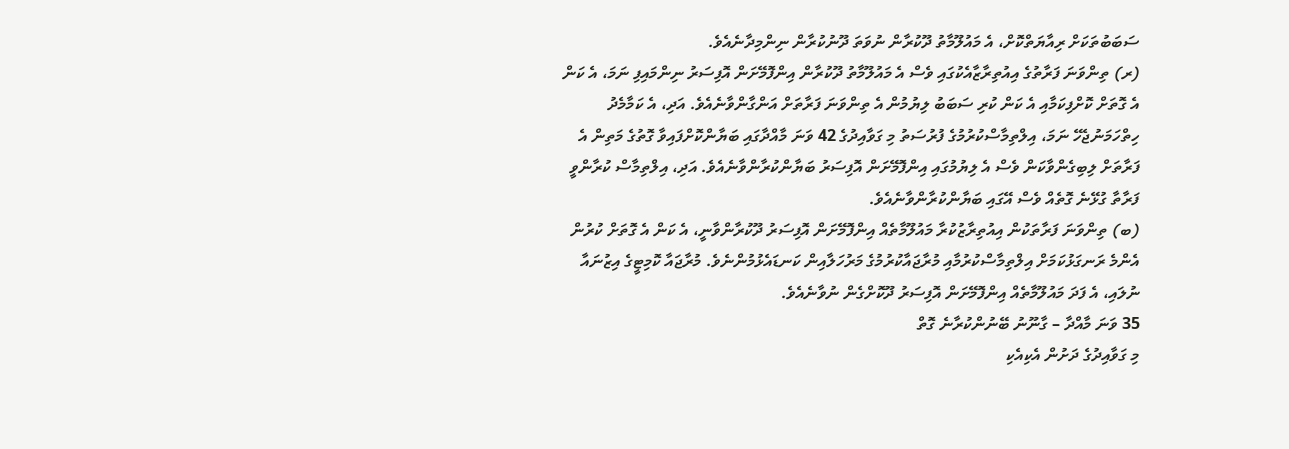ސަބަބުތަކަށް ރިއާޔަތްކޮށް، އެ މައުލޫމާތު ދޫކުރާން ނުވަތަ ދޫނުކުރާން ނިންމިދާނެއެވެ.
(ރ) ތިންވަނަ ފަރާތުގެ އިއުތިރާޒާއެކުގައި ވެސް އެ މައުލޫމާތު ދޫކުރާން އިންފޮމޭށަން އޮފިސަރު ނިންމައިފި ނަމަ، އެ ކަން އެ ގޮތަށް ކޮށްފިކަމާއި އެ ކަން ކުރި ސަބަބު ލިޔުމުން އެ ތިންވަނަ ފަރާތަށް އަންގާންވާނެއެވެ. އަދި، އެ ކަމާމެދު ހިތްހަމަނުޖެހޭ ނަމަ، އިލްތިމާސްކުރުމުގެ ފުރުސަތު މި ގަވާއިދުގެ 42 ވަނަ މާއްދާގައި ބަޔާންކޮށްފައިވާ ގޮތުގެ މަތިން އެ ފަރާތަށް ލިބިގެންވާކަން ވެސް އެ ލިޔުމުގައި އިންފޮމޭށަން އޮފިސަރު ބަޔާންކުރާންވާނެއެވެ. އަދި، އިލްތިމާސް ކުރާންވީ ފަރާތާ ގުޅޭނެ ގޮތެއް ވެސް އޭގައި ބަޔާންކުރާންވާނެއެވެ.
(ބ) ތިންވަނަ ފަރާތަކުން އިއުތިރާޒުކުރާ މައުލޫމާތެއް އިންފޮމޭށަން އޮފިސަރު ދޫކުރާންވާނީ، އެ ކަން އެ ގޮތަށް ކުރުން އެންމެ ރަނގަޅުކަމަށް އިލްތިމާސްކުރުމާއި މުރާޖައާކުރުމުގެ މަރުހަލާއިން ކަނޑައެޅުމުންނެވެ. މުރާޖައާ ކޮމިޓީގެ އިޒުނައާ ނުލައި، އެ ފަދަ މައުލޫމާތެއް އިންފޮމޭށަން އޮފިސަރު ދޫކޮށްގެން ނުވާނެއެވެ.
35 ވަނަ މާއްދާ – ގާނޫނު ބޭނުންކުރާނެ ގޮތް
މި ގަވާއިދުގެ ދަށުން އެކިއެކި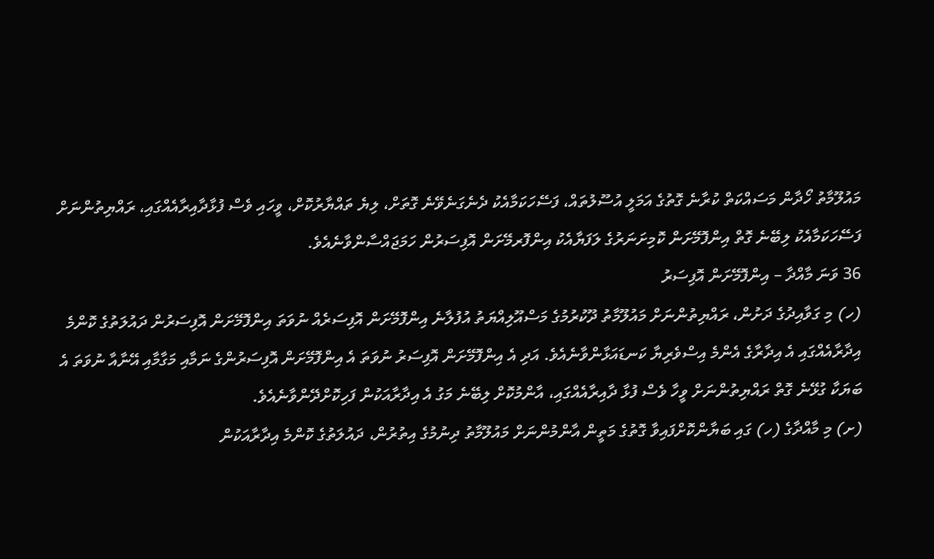މައުލޫމާތު ހޯދާން މަސައްކަތް ކުރާނެ ގޮތުގެ އަމަލީ އުސޫލުތައް، ފަސޭހަކަމާއެކު ދެނެގަނެވޭނެ ގޮތަށް، ލިޔެ ތައްޔާރުކޮށް، ވީހައި ވެސް ފުޅާދާއިރާއެއްގައި، ރައްޔިތުންނަށް ފަސޭހަކަމާއެކު ލިބޭނެ ގޮތް އިންފޮމޭށަން ކޮމިށަނަރުގެ ލަފަޔާއެކު އިންފޮރމޭށަން އޮފިސަރުން ހަމަޖައްސާންވާނެއެވެ.
36 ވަނަ މާއްދާ – އިންފޮމޭށަން އޮފިސަރު
(ހ) މި ގަވާއިދުގެ ދަށުން، ރައްޔިތުންނަށް މައުލޫމާތު ދޫކުރުމުގެ މަސްއޫލިއްޔަތު އުފުލާނެ އިންފޮމޭށަން އޮފިސަރެއް ނުވަތަ އިންފޮމޭށަން އޮފިސަރުން ދައުލަތުގެ ކޮންމެ އިދާރާއެއްގައި އެ އިދާރާގެ އެންމެ އިސްވެރިޔާ ކަނޑައަޅާންވާނެއެވެ. އަދި އެ އިންފޮމޭށަން އޮފިސަރު ނުވަތަ އެ އިންފޮމޭށަން އޮފިސަރުންގެ ނަމާއި މަގާމާއި އޭނާއާ ނުވަތަ އެ ބަޔަކާ ގުޅޭނެ ގޮތް ރައްޔިތުންނަށް ވީހާ ވެސް ފުޅާ ދާއިރާއެއްގައި، އާންމުކޮށް ލިބޭނެ މަގު އެ އިދާރާއަކުން ފަހިކޮށްދޭންވާނެއެވެ.
(ށ) މި މާއްދާގެ (ހ) ގައި ބަޔާންކޮށްފައިވާ ގޮތުގެ މަތީން އާންމުންނަށް މައުލޫމާތު ދިނުމުގެ އިތުރުން، ދައުލަތުގެ ކޮންމެ އިދާރާއަކުން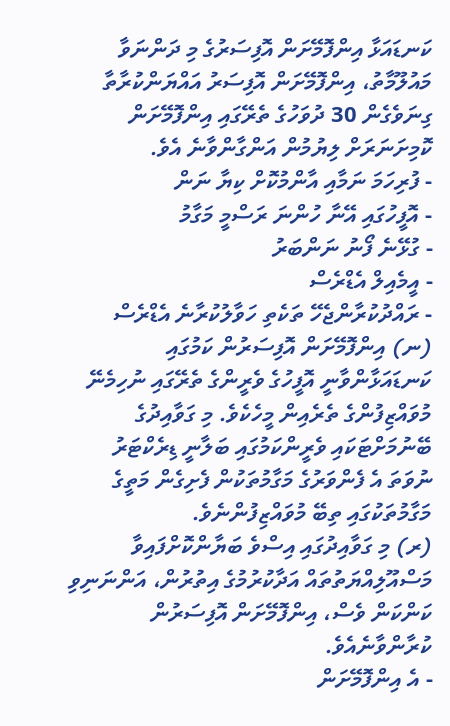ކަނޑައަޅާ އިންފޮމޭށަން އޮފިސަރުގެ މި ދަންނަވާ މައުލޫމާތު، އިންފޮމޭށަން އޮފިސަރު އައްޔަންކުރާތާ ގިނަވެގެން 30 ދުވަހުގެ ތެރޭގައި އިންފޮމޭށަން ކޮމިށަނަރަށް ލިޔުމުން އަންގާންވާނެ އެވެ.
- ފުރިހަމަ ނަމާއި އާންމުކޮށް ކިޔާ ނަން
- އޮފީހުގައި އޭނާ ހުންނަ ރަސްމީ މަގާމު
- ގުޅޭނެ ފޯނު ނަންބަރު
- އީމެއިލް އެޑްރެސް
- ރައްދުކުރާންޖެހޭ ތަކެތި ހަވާލުކުރާނެ އެޑްރެސް
(ނ) އިންފޮމޭށަން އޮފިސަރުން ކަމުގައި ކަނޑައަޅާންވާނީ އޮފީހުގެ ވެރީންގެ ތެރޭގައި ނުހިމެނޭ މުވައްޒިފުންގެ ތެރެއިން މީހެކެވެ. މި ގަވާއިދުގެ ބޭނުމަށްޓަކައި ވެރީންކަމުގައި ބަލާނީ ޑިރެކްޓަރު ނުވަތަ އެ ފެންވަރުގެ މަގާމުތަކުން ފެށިގެން މަތީގެ މަގާމުތަކުގައި ތިބޭ މުވައްޒިފުންނެވެ.
(ރ) މި ގަވާއިދުގައި އިސްވެ ބަޔާންކޮށްފައިވާ މަސްއޫލިއްޔަތުތައް އަދާކުރުމުގެ އިތުރުން، އަންނަނިވި ކަންކަން ވެސް، އިންފޮމޭށަން އޮފިސަރުން ކުރާންވާނެއެވެ.
- އެ އިންފޮމޭށަން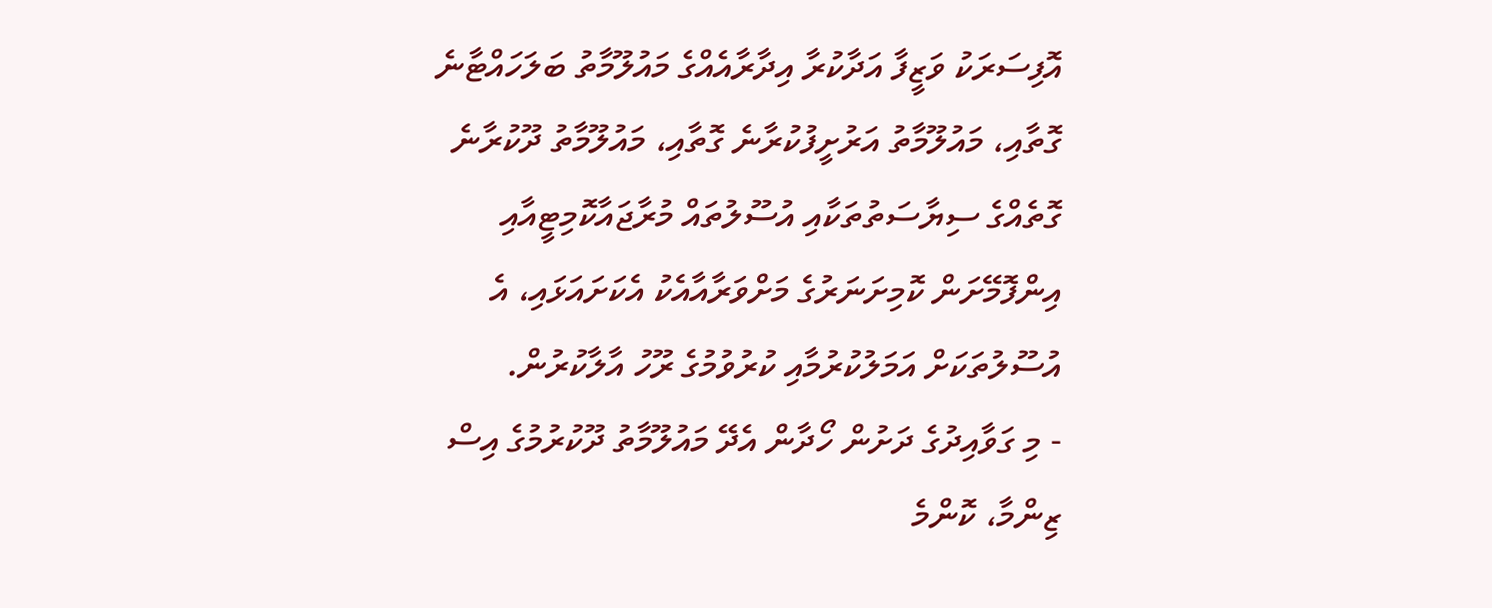އޮފިސަރަކު ވަޒީފާ އަދާކުރާ އިދާރާއެއްގެ މައުލޫމާތު ބަލަހައްޓާނެ ގޮތާއި، މައުލޫމާތު އަރުށީފުކުރާނެ ގޮތާއި، މައުލޫމާތު ދޫކުރާނެ ގޮތެއްގެ ސިޔާސަތުތަކާއި އުސޫލުތައް މުރާޖައާކޮމިޓީއާއި އިންފޮމޭށަން ކޮމިށަނަރުގެ މަށްވަރާއާއެކު އެކަށައަޅައި، އެ އުސޫލުތަކަށް އަމަލުކުރުމާއި ކުރުވުމުގެ ރޫހު އާލާކުރުން.
- މި ގަވާއިދުގެ ދަށުން ހޯދާން އެދޭ މައުލޫމާތު ދޫކުރުމުގެ އިސް ޒިންމާ، ކޮންމެ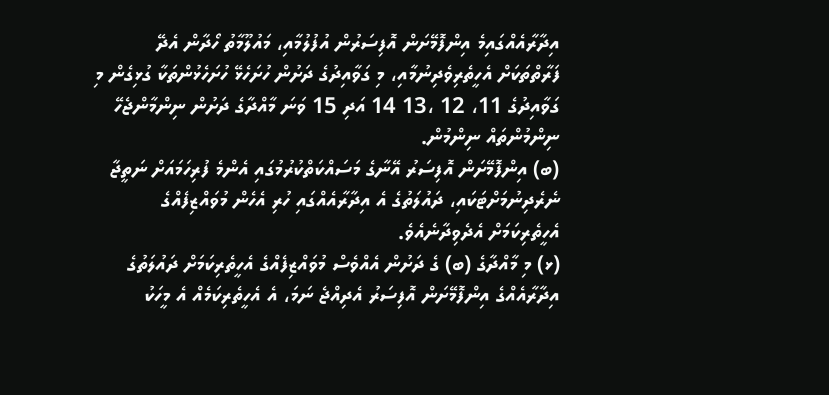އިދާރާއެއްގައިމެ އިންފޮމޭށަން އޮފިސަރުން އުފުލުމާއި، މައުލޫމާތު ހޯދާން އެދޭ ފަރާތްތަކަށް އެހީތެރިވެދިނުމާއި، މި ގަވާއިދުގެ ދަށުން ހުށަހެޅޭ ހުށަހެޅުންތަކާ ގުޅިގެން މި ގަވާއިދުގެ 11، 12 ،13 14 އަދި 15 ވަނަ މާއްދާގެ ދަށުން ނިންމާންޖެހޭ ނިންމުންތައް ނިންމުން.
(ބ) އިންފޮމޭށަން އޮފިސަރު އޭނާގެ މަސައްކަތްކުރުމުގައި އެންމެ ފުރިހަމައަށް ނަތީޖާ ނެރެދިނުމަށްޓަކައި، ދައުލަތުގެ އެ އިދާރާއެއްގައި ހުރި އެހެން މުވައްޒިފެއްގެ އެހީތެރިކަމަށް އެދެވިދާނެއެވެ.
(ޅ) މި މާއްދާގެ (ބ) ގެ ދަށުން އެއްވެސް މުވައްޒިފެއްގެ އެހީތެރިކަމަށް ދައުލަތުގެ އިދާރާއެއްގެ އިންފޮމޭށަން އޮފިސަރު އެދިއްޖެ ނަމަ، އެ އެހީތެރިކަމެއް އެ މީހަކު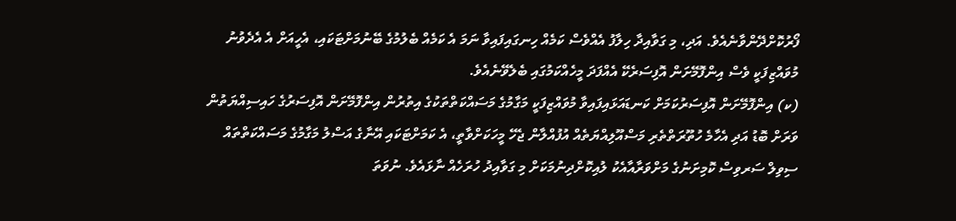ފޯރުކޮށްދޭންވާނެއެވެ. އަދި، މި ގަވާއިދާ ހިލާފު އެއްވެސް ކަމެއް ހިނގައިފައިވާ ނަމަ އެ ކަމެއް ބެލުމުގެ ބޭނުމަށްޓަކައި، އެހީއަށް އެ އެދެވުނު މުވައްޒިފަކީ ވެސް އިންފޮމޭށަން އޮފިސަރެކޭ އެއްފަދަ މީހެއްކަމުގައި ބެލެވޭނެއެވެ.
(ކ) އިންފޮމޭށަން އޮފިސަރުކަމަށް ކަނޑައަޅައިފައިވާ މުވައްޒިފަކީ މަގާމުގެ މަސައްކަތްތަކުގެ އިތުރުން އިންފޮމޭށަން އޮފިސަރުގެ ހައިސިއްޔަތުން ވަރަށް ބޮޑު އަދި އެހާމެ ހުތޫރަތްތެރި މަސްއޫލިއްޔަތެއް އުފުއްލާން ޖެހޭ މީހަކަށްވާތީ، އެ ކަމަށްޓަކައި އޭނާގެ އަސްލު މަގާމުގެ މަސައްކަތްތައް ސިވިލް ސަރވިސް ކޮމިށަނުގެ މަށްވަރާއާއެކު ލުއިކޮށްދިނުމަކަށް މި ގަވާއިދު ހުރަހެއް ނާޅައެވެ. ނުވަތަ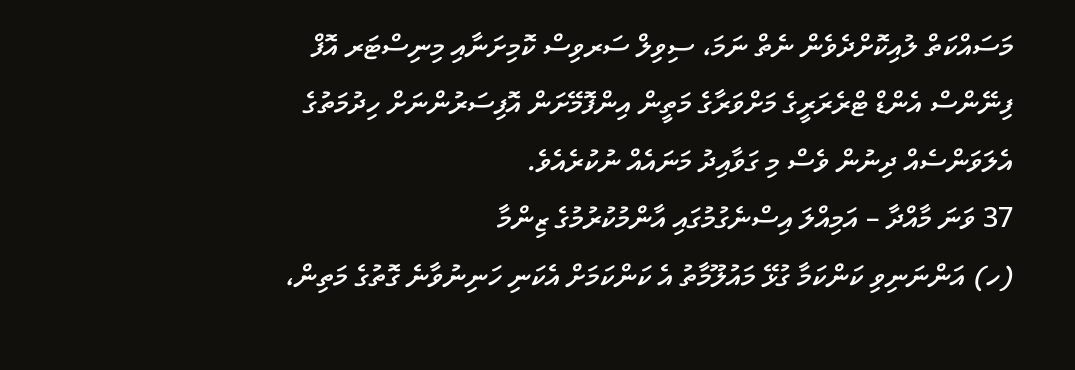މަސައްކަތް ލުއިކޮށްދެވެން ނެތް ނަމަ، ސިވިލް ސަރވިސް ކޮމިށަނާއި މިނިސްޓަރ އޮފް ފިނޭންސް އެންޑް ޓްރެރަރީގެ މަށްވަރާގެ މަތީން އިންފޮމޭށަން އޮފިސަރުންނަށް ހިދުމަތުގެ އެލަވަންސެއް ދިނުން ވެސް މި ގަވާއިދު މަނައެއް ނުކުރެއެވެ.
37 ވަނަ މާއްދާ – އަމިއްލަ އިސްނެގުމުގައި އާންމުކުރުމުގެ ޒިންމާ
(ހ) އަންނަނިވި ކަންކަމާ ގުޅޭ މައުލޫމާތު އެ ކަންކަމަށް އެކަނި ހަނިނުވާނެ ގޮތުގެ މަތިން،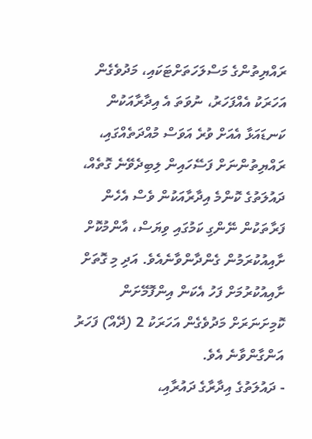ރައްޔިތުންގެ މަސްލަހަތަށްޓަކައި، މަދުވެގެން އަހަރަކު އެއްފަހަރު، ނުވަތަ އެ އިދާރާއަކުން ކަނޑައަޅާ އެއަށް ވުރެ އަވަސް މުއްދަތެއްގައި، ރައްޔިތުންނަށް ފަސޭހައިން ލިބިދެވޭނެ ގޮތެއް، ދައުލަތުގެ ކޮންމެ އިދާރާއަކުން ވެސް އެހެން ފަރާތަކުން ނޭންގި ކަމުގައި ވިޔަސް، އާންމުކޮށް ށާއިއުކުރަމުން ގެންދާންވާނެއެވެ. އަދި މި ގޮތަށް ށާއިއުކުރުމަށް ފަހު އެކަން އިންފޮމޭށަން ކޮމިށަނަރަށް މަދުވެގެން އަހަރަކު 2 (ދޭއް) ފަހަރު އަންގާންވާނެ އެވެ.
- ދައުލަތުގެ އިދާރާގެ ދައުރާއި،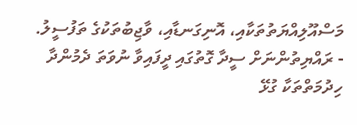މަސްއޫލިއްޔަތުތަކާއި، އޮނިގަނޑާއި، ވާޖިބުތަކުގެ ތަފުސީލު.
- ރައްޔިތުންނަށް ސީދާ ގޮތުގައި ދީފައިވާ ނުވަތަ ދެމުންދާ ހިދުމަތްތަކާ ގުޅޭ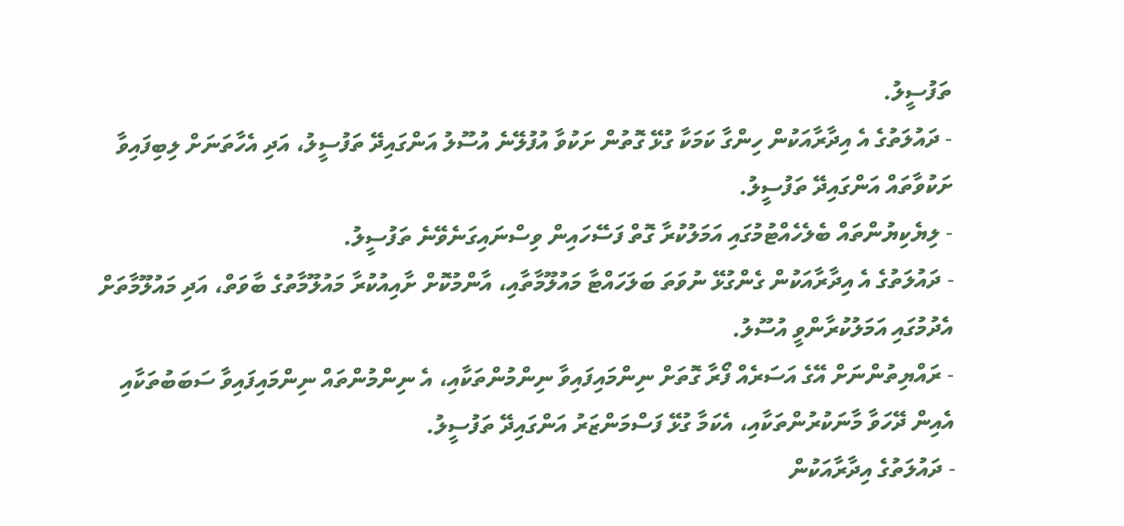ތަފުސީލު.
- ދައުލަތުގެ އެ އިދާރާއަކުން ހިންގާ ކަމަކާ ގުޅޭ ގޮތުން ށަކުވާ އުފުލޭނެ އުސޫލު އަންގައިދޭ ތަފުސީލު، އަދި އެހާތަނަށް ލިބިފައިވާ ށަކުވާތައް އަންގައިދޭ ތަފުސީލު.
- ލިޔެކިޔުންތައް ބެލެހެއްޓުމުގައި އަމަލުކުރާ ގޮތް ފަސޭހައިން ވިސްނައިގަނެވޭނެ ތަފުސީލު.
- ދައުލަތުގެ އެ އިދާރާއަކުން ގެންގުޅޭ ނުވަތަ ބަލަހައްޓާ މައުލޫމާތާއި، އާންމުކޮށް ށާއިއުކުރާ މައުލޫމާތުގެ ބާވަތް، އަދި މައުލޫމާތަށް އެދުމުގައި އަމަލުކުރާންވީ އުސޫލު.
- ރައްޔިތުންނަށް އޭގެ އަސަރެއް ފޯރާ ގޮތަށް ނިންމައިފައިވާ ނިންމުންތަކާއި، އެ ނިންމުންތައް ނިންމައިފައިވާ ސަބަބުތަކާއި އެއިން ދޭހަވާ މާނަކުރުންތަކާއި، އެކަމާ ގުޅޭ ފަސްމަންޒަރު އަންގައިދޭ ތަފުސީލު.
- ދައުލަތުގެ އިދާރާއަކުން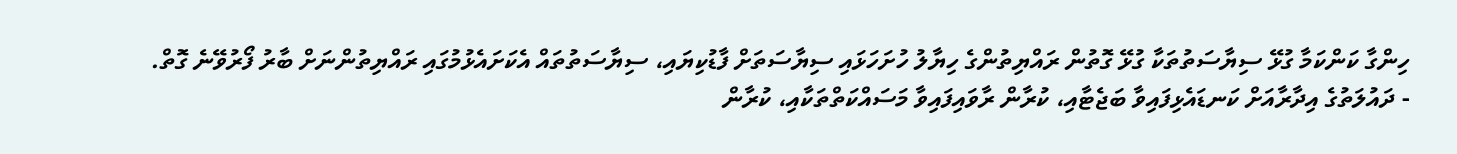ހިންގާ ކަންކަމާ ގުޅޭ ސިޔާސަތުތަކާ ގުޅޭ ގޮތުން ރައްޔިތުންގެ ހިޔާލު ހުށަހަޅައި ސިޔާސަތަށް ފާޑުކިޔައި، ސިޔާސަތުތައް އެކަށައެޅުމުގައި ރައްޔިތުންނަށް ބާރު ފޯރުވޭނެ ގޮތް.
- ދައުލަތުގެ އިދާރާއަށް ކަނޑައެޅިފައިވާ ބަޖެޓާއި، ކުރާން ރާވައިފައިވާ މަސައްކަތްތަކާއި، ކުރާން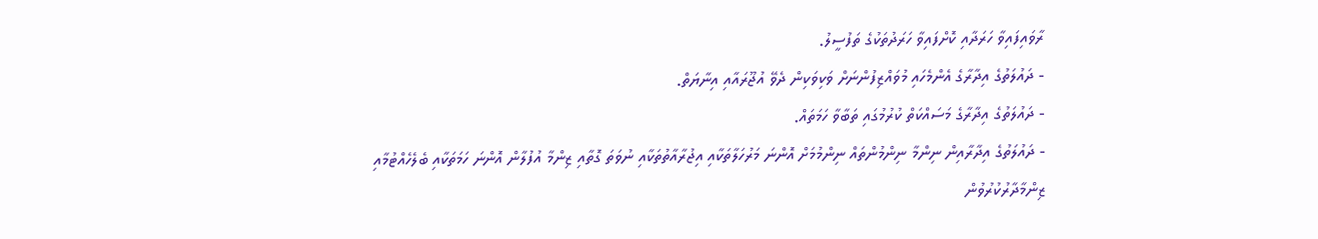ރާވައިފައިވާ ހަރަދާއި ކޮށްފައިވާ ހަރަދުތަކުގެ ތަފުސީލު.
- ދައުލަތުގެ އިދާރާގެ އެންމެހައި މުވައްޒިފުންނަށް ވަކިވަކިން ދެވޭ އުޖޫރައާއި އިނާޔަތް.
- ދައުލަތުގެ އިދާރާގެ މަސައްކަތް ކުރުމުގައި ތަބާވާ ހަމަތައް.
- ދައުލަތުގެ އިދާރާއިން ނިންމާ ނިންމުންތައް ނިންމުމަށް އޮންނަ މަރުހަލާތަކާއި އިޖުރާއާތުތަކާއި ނުވަތަ ގޮތާއި ޒިންމާ އުފުލާން އޮންނަ ހަމަތަކާއި ބެލެހެއްޓުމާއި ޒިންމާދާރުކުރުވުން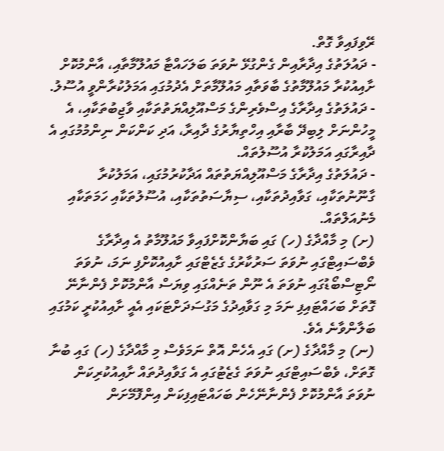ރޭވިފައިވާ ގޮތް.
- ދައުލަތުގެ އިދާރާއިން ގެންގުޅޭ ނުވަތަ ބަލަހައްޓާ މައުލޫމާތާއި، އާންމުކޮށް ށާއިއުކުރާ މައުލޫމާތުގެ ބާވަތާއި މައުލޫމާތަށް އެދުމުގައި އަމަލުކުރާންވީ އުސޫލު.
- ދައުލަތުގެ އިދާރާގެ އިސްވެރިންގެ މަސްއޫލިއްޔަތުތަކާއި ވާޖިބުތަކާއި، އެ މީހުންނަށް ލިބިދޭ ބާރާއި އިހްތިޔާރުގެ ދާއިރާ، އަދި ކަންކަން ނިންމުމުގައި އެ ދާއިރާގައި އަމަލުކުރާ އުސޫލުތައް.
- ދައުލަތުގެ އިދާރާގެ މަސްއޫލިއްޔަތުތައް އަދާކުރުމުގައި، އަމަލުކުރާ ގާނޫނުތަކާއި، ގަވާއިދުތަކާއި، ސިޔާސަތުތަކާއި، އުސޫލުތަކާއި ހަމަތަކާއި މެނުއަލްތައް.
(ށ) މި މާއްދާގެ (ހ) ގައި ބަޔާންކޮށްފައިވާ މައުލޫމާތު އެ އިދާރާގެ ވެބްސައިޓްގައި ނުވަތަ ސަރުކާރުގެ ގެޒެޓްގައި ށާއިއުކޮށްފި ނަމަ، ނުވަތަ ނޯޓިސްބޯޑުގައި ނުވަތަ އެ ނޫން ތަނެއްގައި ވިޔަސް އާންމުކޮށް ފެންނާނޭ ގޮތަށް ބަހައްޓައިފި ނަމަ މި ގަވާއިދުގެ މަގުސަދަށްޓަކައި އެއީ ށާއިއުކުރީ ކަމުގައި ބަލާންވާނެ އެވެ.
(ނ) މި މާއްދާގެ (ށ) ގައި އެހެން އޮތް ނަމަވެސް މި މާއްދާގެ (ހ) ގައި ބުނާ ގޮތަށް، ވެބްސައިޓްގައި ނުވަތަ ގެޒެޓުގައި އެ ގަވާއިދުތައް ށާއިއުކުރިކަން ނުވަތަ އާންމުކޮށް ފެންނާނޭހެން ބަހައްޓައިފިކަން އިންފޮމޭށަން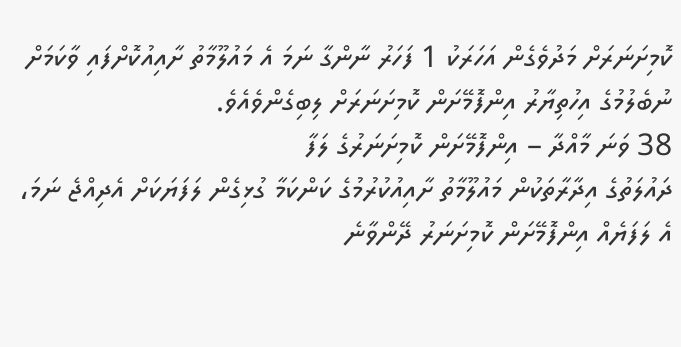ކޮމިށަނަރަށް މަދުވެގެން އަހަރަކު 1 ފަހަރު ނާންގާ ނަމަ އެ މައުލޫމާތު ށާއިއުކޮށްފައި ވާކަމަށް ނުބެލުމުގެ އިހުތިޔާރު އިންފޮމޭށަން ކޮމިށަނަރަށް ލިބިގެންވެއެވެ.
38 ވަނަ މާއްދާ – އިންފޮމޭށަން ކޮމިށަނަރުގެ ލަފާ
ދައުލަތުގެ އިދާރާތަކުން މައުލޫމާތު ށާއިއުކުރުމުގެ ކަންކަމާ ގުޅިގެން ލަފަޔަކަށް އެދިއްޖެ ނަމަ، އެ ލަފަޔެއް އިންފޮމޭށަން ކޮމިށަނަރު ދޭންވާނެ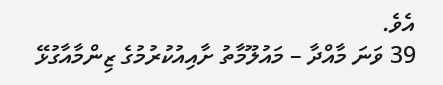އެވެ.
39 ވަނަ މާއްދާ – މައުލޫމާތު ށާއިއުކުރުމުގެ ޒިންމާއާގުޅޭ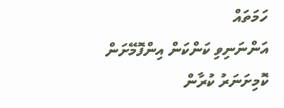ހަމަތައް
އަންނަނިވި ކަންކަން އިންފޮމޭށަން ކޮމިށަނަރު ކުރާން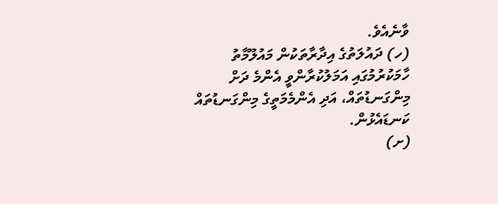ވާނެއެވެ.
(ހ) ދައުލަތުގެ އިދާރާތަކުން މައުލޫމާތު ހާމަކުރުމުގައި އަމަލުކުރާންވީ އެންމެ ދަށް މިންގަނޑުތައް، އަދި އެންމެމަތީގެ މިންގަނޑުތައް ކަނޑައެޅުން.
(ށ)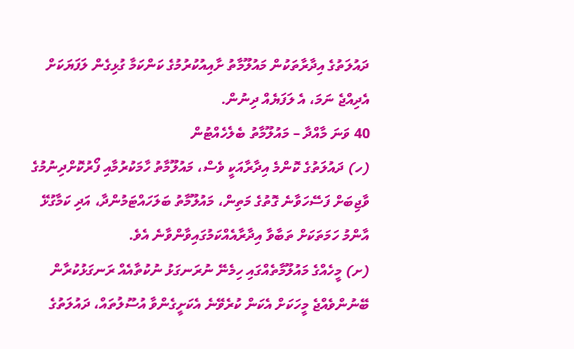ދައުލަތުގެ އިދާރާތަކުން މައުލޫމާތު ށާއިއުކުރުމުގެ ކަންކަމާ ގުޅިގެން ލަފަޔަކަށް އެދިއްޖެ ނަމަ، އެ ލަފަޔެއް ދިނުން.
40 ވަނަ މާއްދާ – މައުލޫމާތު ބެލެހެއްޓުން
(ހ) ދައުލަތުގެ ކޮންމެ އިދާރާއަކީ ވެސް، މައުލޫމާތު ހާމަކުރުމާއި ފޯރުކޮށްދިނުމުގެ ވާޖިބަށް ފަސޭހަވާނެ ގޮތުގެ މަތިން، މައުލޫމާތު ބަލަހައްޓަމުންދާ، އަދި ކަމާގުޅޭ އާންމު ހަމަތަކަށް ތަބާވާ އިދާރާއެއްކަމުގައިވާންވާނެ އެވެ.
(ށ) މީހެއްގެ މައުލޫމާތެއްގައި ހިމެނޭ ނުރަނގަޅު ނުކުތާއެއް ރަނގަޅުކުރާން ބޭނުންވެއްޖެ މީހަކަށް އެކަން ކުރެވޭނެ އެކަށީގެންވާ އުސޫލުތައް، ދައުލަތުގެ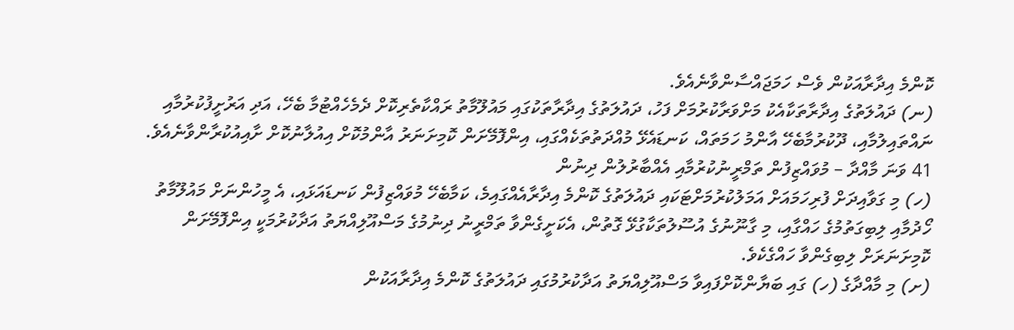ކޮންމެ އިދާރާއަކުން ވެސް ހަމަޖައްސާންވާނެއެވެ.
(ނ) ދައުލަތުގެ އިދާރާތަކާއެކު މަށްވަރާކުރުމަށް ފަހު، ދައުލަތުގެ އިދާރާތަކުގައި މައުލޫމާތު ރައްކާތެރިކޮށް ދެމެހެއްޓުމާ ބެހޭ، އަދި އަރުށީފުކުރުމާއި ނައްތައިލުމާއި، ދޫކުރުމާބެހޭ އާންމު ހަމަތައް، ކަނޑައެޅޭ މުއްދަތުތަކެއްގައި، އިންފޮމޭށަން ކޮމިށަނަރު އާންމުކޮށް އިއުލާނުކޮށް ށާއިއުކުރާންވާނެއެވެ.
41 ވަނަ މާއްދާ – މުވައްޒިފުން ތަމްރީނުކުރުމާއި އެއްބާރުލުން ދިނުން
(ހ) މި ގަވާއިދަށް ފުރިހަމައަށް އަމަލުކުރުމަށްޓަކައި ދައުލަތުގެ ކޮންމެ އިދާރާއެއްގައިމެ، ކަމާބެހޭ މުވައްޒިފުން ކަނޑައަޅައި، އެ މީހުންނަށް މައުލޫމާތު ހޯދުމާއި ލިބިގަތުމުގެ ހައްގާއި، މި ގާނޫނުގެ އުސޫލުތަކާގުޅޭ ގޮތުން، އެކަށީގެންވާ ތަމްރީނު ދިނުމުގެ މަސްއޫލިއްޔަތު އަދާކުރުމަކީ އިންފޮމޭށަން ކޮމިށަނަރަށް ލިބިގެންވާ ހައްގެކެވެ.
(ށ) މި މާއްދާގެ (ހ) ގައި ބަޔާންކޮށްފައިވާ މަސްއޫލިއްޔަތު އަދާކުރުމުގައި ދައުލަތުގެ ކޮންމެ އިދާރާއަކުން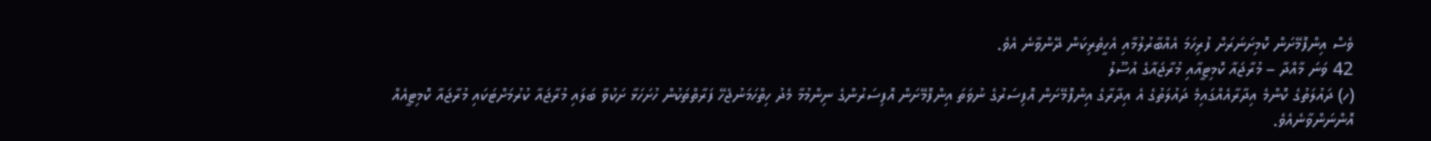ވެސް އިންފޮމޭށަން ކޮމިށަނަރަށް ފުރިހަމަ އެއްބާރުލުމާއި އެހީތެރިކަން ދޭންވާނެ އެވެ.
42 ވަނަ މާއްދާ – މުރާޖައާ ކޮމިޓީއާއި މުރާޖައާގެ އުސޫލު
(ހ) ދައުލަތުގެ ކޮންމެ އިދާރާއެއްގައިމެ ދައުލަތުގެ އެ އިދާރާގެ އިންފޮމޭށަން އޮފިސަރުގެ ނުވަތަ އިންފޮމޭށަން އޮފިސަރުންގެ ނިންމުމާ މެދު ހިތްހަމަނުޖެހޭ ފަރާތްތަކުން ހުށަހަޅާ ށަކުވާ ބަލައި މުރާޖައާ ކުރުމަށްޓަކައި މުރާޖައާ ކޮމިޓީއެއް އޮންނަންވާނެއެވެ.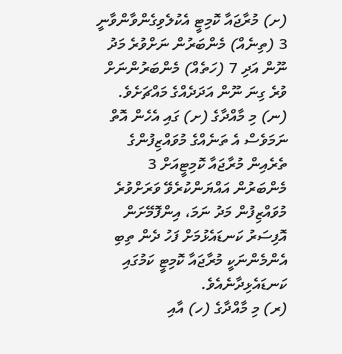(ށ) މުރާޖައާ ކޮމިޓީ އެކުލެވިގެންވާންވާނީ 3 (ތިނެއް) މެންބަރުން ނަށްވުރެ މަދު ނޫން އަދި 7 (ހަތެއް) މެންބަރުންނަށް ވުރެ ގިނަ ނޫން އަދަދެއްގެ މައްޗަށެވެ.
(ނ) މި މާއްދާގެ (ށ) ގައި އެހެން އޮތް ނަމަވެސް އެ ތަނެއްގެ މުވައްޒިފުންގެ ތެރެއިން މުރާޖައާ ކޮމިޓީއަށް 3 މެންބަރުން އައްޔަންކުރެވޭ ވަރަށްވުރެ މުވައްޒިފުން މަދު ނަމަ، އިންފޮމޭށަން އޮފިސަރު ކަނޑައެޅުމަށް ފަހު ދެން ތިބި އެންމެންނަކީ މުރާޖައާ ކޮމިޓީ ކަމުގައި ކަނޑައެޅިދާނެއެވެ.
(ރ) މި މާއްދާގެ (ހ) އާއި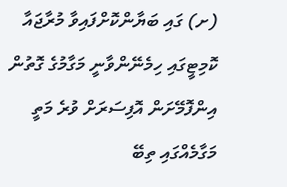(ށ) ގައި ބަޔާންކޮށްފައިވާ މުރާޖައާ ކޮމިޓީގައި ހިމެނޭންވާނީ މަގާމުގެ ގޮތުން އިންފޮމޭށަން އޮފިސަރަށް ވުރެ މަތީ މަގާމެއްގައި ތިބޭ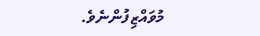މުވައްޒިފުންނެވެ.